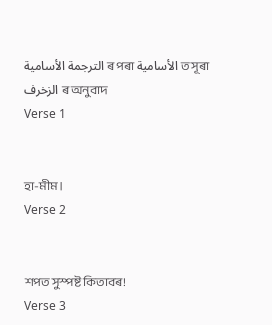الترجمة الأسامية ৰ পৰা الأسامية ত সূৰা الزخرف ৰ অনুবাদ
Verse 1


হা-মীম।
Verse 2


শপত সুস্পষ্ট কিতাবৰ!
Verse 3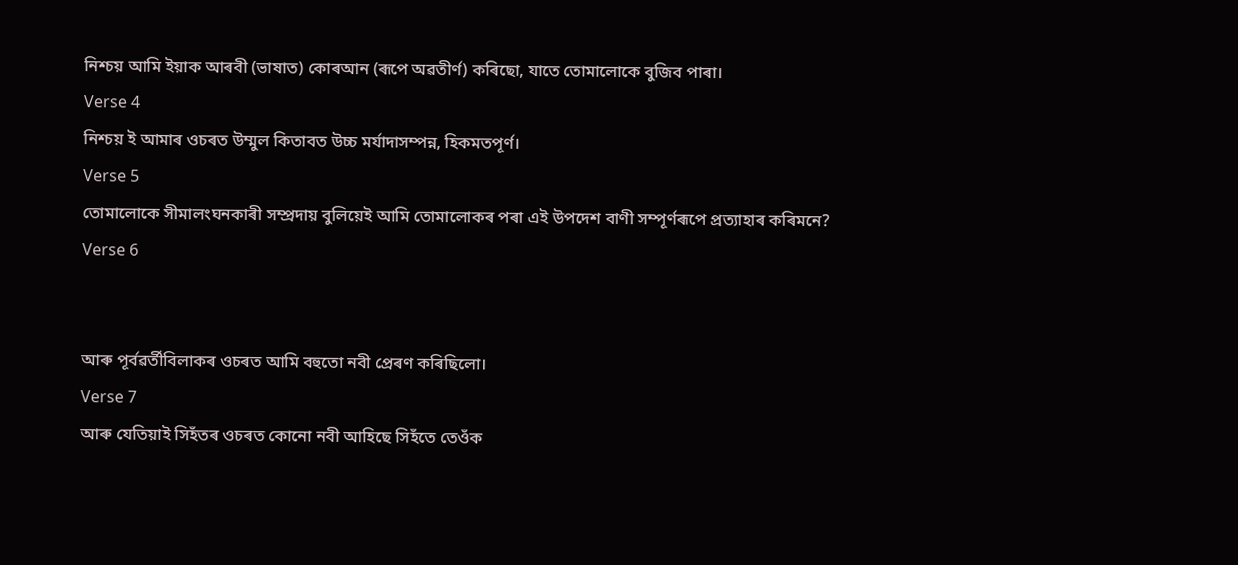নিশ্চয় আমি ইয়াক আৰবী (ভাষাত) কোৰআন (ৰূপে অৱতীৰ্ণ) কৰিছো, যাতে তোমালোকে বুজিব পাৰা।
Verse 4
নিশ্চয় ই আমাৰ ওচৰত উম্মুল কিতাবত উচ্চ মৰ্যাদাসম্পন্ন, হিকমতপূৰ্ণ।
Verse 5
তোমালোকে সীমালংঘনকাৰী সম্প্ৰদায় বুলিয়েই আমি তোমালোকৰ পৰা এই উপদেশ বাণী সম্পূৰ্ণৰূপে প্ৰত্যাহাৰ কৰিমনে?
Verse 6


আৰু পূৰ্বৱৰ্তীবিলাকৰ ওচৰত আমি বহুতো নবী প্ৰেৰণ কৰিছিলো।
Verse 7
আৰু যেতিয়াই সিহঁতৰ ওচৰত কোনো নবী আহিছে সিহঁতে তেওঁক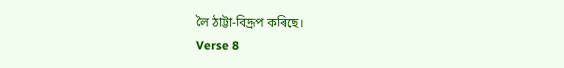লৈ ঠাট্টা-বিদ্ৰূপ কৰিছে।
Verse 8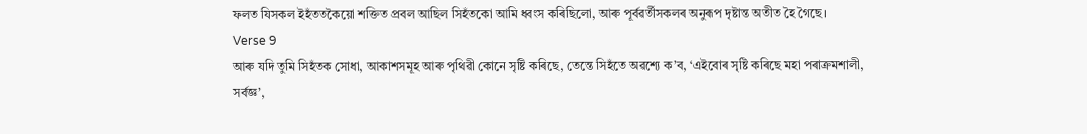ফলত যিসকল ইহঁততকৈয়ো শক্তিত প্ৰবল আছিল সিহঁতকো আমি ধ্বংস কৰিছিলো, আৰু পূৰ্বৱৰ্তীসকলৰ অনুৰূপ দৃষ্টান্ত অতীত হৈ গৈছে।
Verse 9
আৰু যদি তুমি সিহঁতক সোধা, আকাশসমূহ আৰু পৃথিৱী কোনে সৃষ্টি কৰিছে, তেন্তে সিহঁতে অৱশ্যে ক’ব, ‘এইবোৰ সৃষ্টি কৰিছে মহা পৰাক্ৰমশালী, সৰ্বজ্ঞ’,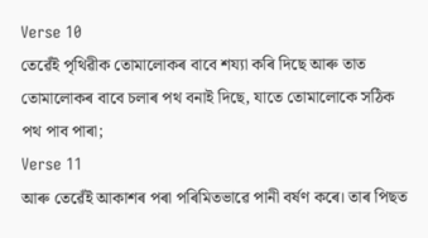Verse 10
তেৱেঁই পৃথিৱীক তোমালোকৰ বাবে শয্যা কৰি দিছে আৰু তাত তোমালোকৰ বাবে চলাৰ পথ বনাই দিছে, যাতে তোমালোকে সঠিক পথ পাব পাৰা;
Verse 11
আৰু তেৱেঁই আকাশৰ পৰা পৰিমিতভাৱে পানী বৰ্ষণ কৰে। তাৰ পিছত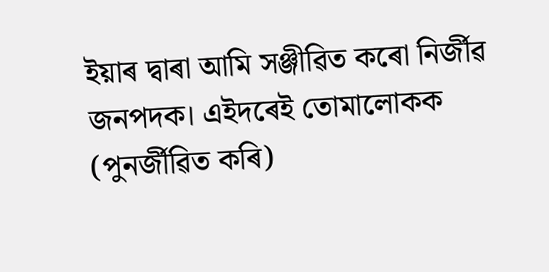ইয়াৰ দ্বাৰা আমি সঞ্জীৱিত কৰো নিৰ্জীৱ জনপদক। এইদৰেই তোমালোকক (পুনৰ্জীৱিত কৰি)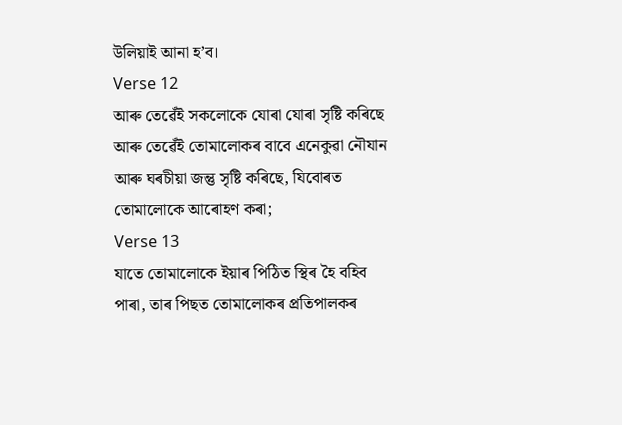উলিয়াই আনা হ’ব।
Verse 12
আৰু তেৱেঁই সকলোকে যোৰা যোৰা সৃষ্টি কৰিছে আৰু তেৱেঁই তোমালোকৰ বাবে এনেকুৱা নৌযান আৰু ঘৰচীয়া জন্তু সৃষ্টি কৰিছে, যিবোৰত তোমালোকে আৰোহণ কৰা;
Verse 13
যাতে তোমালোকে ইয়াৰ পিঠিত স্থিৰ হৈ বহিব পাৰা, তাৰ পিছত তোমালোকৰ প্ৰতিপালকৰ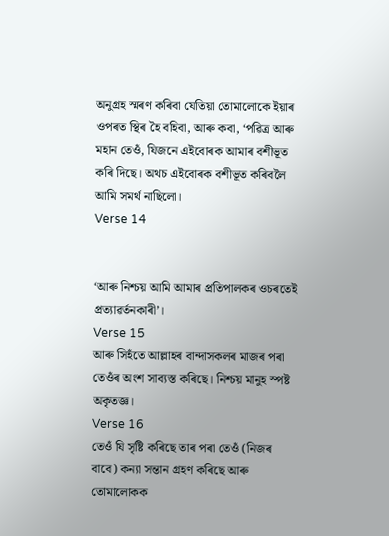অনুগ্ৰহ স্মৰণ কৰিবা যেতিয়া তোমালোকে ইয়াৰ ওপৰত স্থিৰ হৈ বহিবা, আৰু কবা, ‘পৱিত্ৰ আৰু মহান তেওঁ, যিজনে এইবোৰক আমাৰ বশীভূত কৰি দিছে। অথচ এইবোৰক বশীভূত কৰিবলৈ আমি সমৰ্থ নাছিলো।
Verse 14


‘আৰু নিশ্চয় আমি আমাৰ প্ৰতিপালকৰ ওচৰতেই প্ৰত্যাৱৰ্তনকাৰী’।
Verse 15
আৰু সিহঁতে আল্লাহৰ বান্দাসকলৰ মাজৰ পৰা তেওঁৰ অংশ সাব্যস্ত কৰিছে। নিশ্চয় মানুহ স্পষ্ট অকৃতজ্ঞ।
Verse 16
তেওঁ যি সৃষ্টি কৰিছে তাৰ পৰা তেওঁ (নিজৰ বাবে) কন্যা সন্তান গ্ৰহণ কৰিছে আৰু তোমালোকক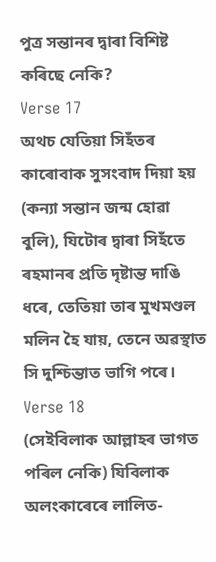পুত্ৰ সন্তানৰ দ্বাৰা বিশিষ্ট কৰিছে নেকি?
Verse 17
অথচ যেতিয়া সিহঁতৰ কাৰোবাক সুসংবাদ দিয়া হয় (কন্যা সন্তান জন্ম হোৱা বুলি), যিটোৰ দ্বাৰা সিহঁতে ৰহমানৰ প্ৰতি দৃষ্টান্ত দাঙি ধৰে, তেতিয়া তাৰ মুখমণ্ডল মলিন হৈ যায়, তেনে অৱস্থাত সি দুশ্চিন্তাত ভাগি পৰে।
Verse 18
(সেইবিলাক আল্লাহৰ ভাগত পৰিল নেকি) যিবিলাক অলংকাৰেৰে লালিত-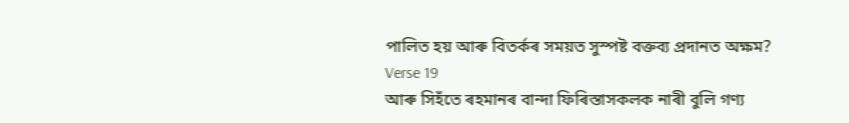পালিত হয় আৰু বিতৰ্কৰ সময়ত সুস্পষ্ট বক্তব্য প্ৰদানত অক্ষম?
Verse 19
আৰু সিহঁতে ৰহমানৰ বান্দা ফিৰিস্তাসকলক নাৰী বুলি গণ্য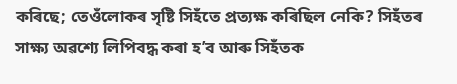কৰিছে; তেওঁলোকৰ সৃষ্টি সিহঁতে প্ৰত্যক্ষ কৰিছিল নেকি? সিহঁতৰ সাক্ষ্য অৱশ্যে লিপিবদ্ধ কৰা হ’ব আৰু সিহঁতক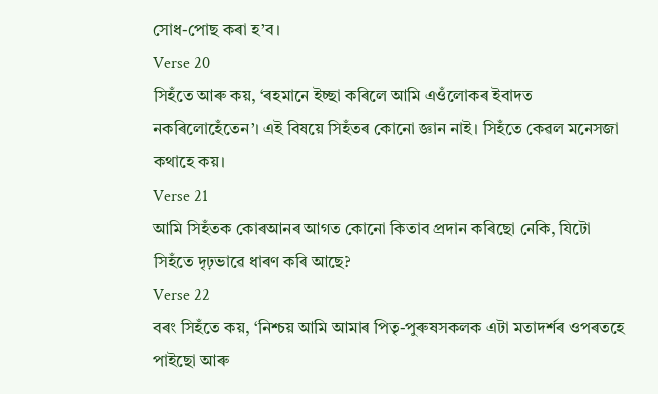সোধ-পোছ কৰা হ’ব।
Verse 20
সিহঁতে আৰু কয়, ‘ৰহমানে ইচ্ছা কৰিলে আমি এওঁলোকৰ ইবাদত নকৰিলোহেঁতেন’। এই বিষয়ে সিহঁতৰ কোনো জ্ঞান নাই। সিহঁতে কেৱল মনেসজা কথাহে কয়।
Verse 21
আমি সিহঁতক কোৰআনৰ আগত কোনো কিতাব প্ৰদান কৰিছো নেকি, যিটো সিহঁতে দৃঢ়ভাৱে ধাৰণ কৰি আছে?
Verse 22
বৰং সিহঁতে কয়, ‘নিশ্চয় আমি আমাৰ পিতৃ-পুৰুষসকলক এটা মতাদৰ্শৰ ওপৰতহে পাইছো আৰু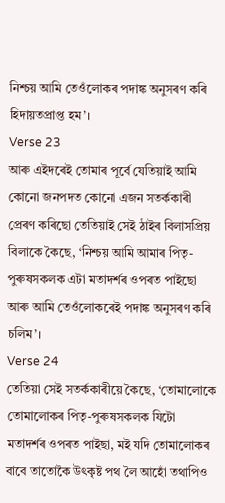নিশ্চয় আমি তেওঁলোকৰ পদাঙ্ক অনুসৰণ কৰি হিদায়তপ্ৰাপ্ত হম’।
Verse 23
আৰু এইদৰেই তোমাৰ পূৰ্বে যেতিয়াই আমি কোনো জনপদত কোনো এজন সতৰ্ককাৰী প্ৰেৰণ কৰিছো তেতিয়াই সেই ঠাইৰ বিলাসপ্ৰিয় বিলাকে কৈছে, ‘নিশ্চয় আমি আমাৰ পিতৃ-পুৰুষসকলক এটা মতাদৰ্শৰ ওপৰত পাইছো আৰু আমি তেওঁলোকৰেই পদাঙ্ক অনুসৰণ কৰি চলিম’।
Verse 24
তেতিয়া সেই সতৰ্ককাৰীয়ে কৈছে, ‘তোমালোকে তোমালোকৰ পিতৃ-পুৰুষসকলক যিটো মতাদৰ্শৰ ওপৰত পাইছা, মই যদি তোমালোকৰ বাবে তাতোকৈ উৎকৃষ্ট পথ লৈ আহোঁ তথাপিও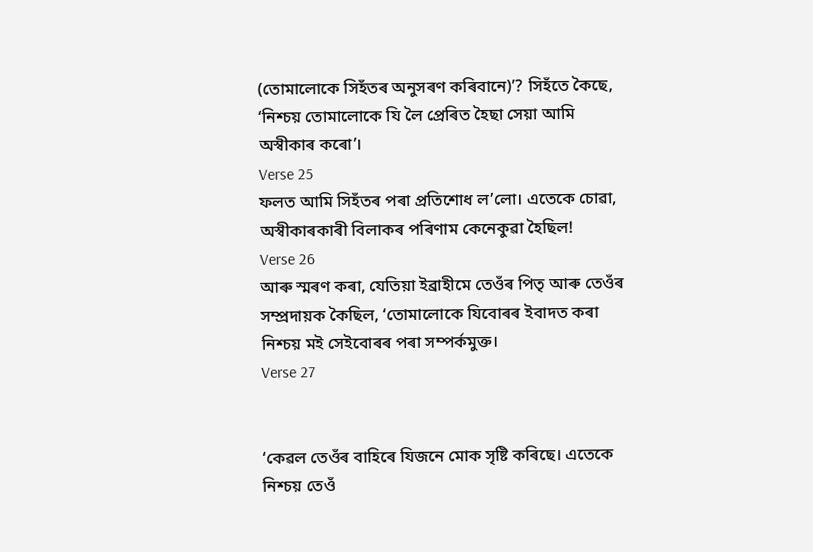(তোমালোকে সিহঁতৰ অনুসৰণ কৰিবানে)’? সিহঁতে কৈছে, ‘নিশ্চয় তোমালোকে যি লৈ প্ৰেৰিত হৈছা সেয়া আমি অস্বীকাৰ কৰো’।
Verse 25
ফলত আমি সিহঁতৰ পৰা প্ৰতিশোধ ল’লো। এতেকে চোৱা, অস্বীকাৰকাৰী বিলাকৰ পৰিণাম কেনেকুৱা হৈছিল!
Verse 26
আৰু স্মৰণ কৰা, যেতিয়া ইব্ৰাহীমে তেওঁৰ পিতৃ আৰু তেওঁৰ সম্প্ৰদায়ক কৈছিল, ‘তোমালোকে যিবোৰৰ ইবাদত কৰা নিশ্চয় মই সেইবোৰৰ পৰা সম্পৰ্কমুক্ত।
Verse 27


‘কেৱল তেওঁৰ বাহিৰে যিজনে মোক সৃষ্টি কৰিছে। এতেকে নিশ্চয় তেওঁ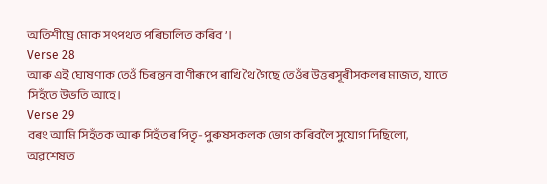অতিশীঘ্ৰে মোক সৎপথত পৰিচালিত কৰিব’।
Verse 28
আৰু এই ঘোষণাক তেওঁ চিৰন্তন বাণীৰূপে ৰাখি থৈ গৈছে তেওঁৰ উত্তৰসূৰীসকলৰ মাজত, যাতে সিহঁতে উভতি আহে।
Verse 29
বৰং আমি সিহঁতক আৰু সিহঁতৰ পিতৃ-পুৰুষসকলক ভোগ কৰিবলৈ সুযোগ দিছিলো, অৱশেষত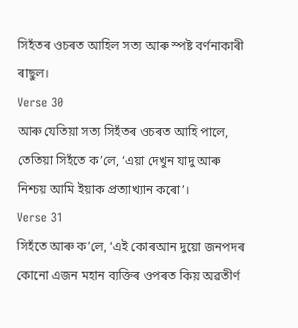সিহঁতৰ ওচৰত আহিল সত্য আৰু স্পষ্ট বৰ্ণনাকাৰী ৰাছুল।
Verse 30
আৰু যেতিয়া সত্য সিহঁতৰ ওচৰত আহি পালে, তেতিয়া সিহঁতে ক’লে, ‘এয়া দেখুন যাদু আৰু নিশ্চয় আমি ইয়াক প্ৰত্যাখ্যান কৰো’।
Verse 31
সিহঁতে আৰু ক’লে, ‘এই কোৰআন দুয়ো জনপদৰ কোনো এজন মহান ব্যক্তিৰ ওপৰত কিয় অৱতীৰ্ণ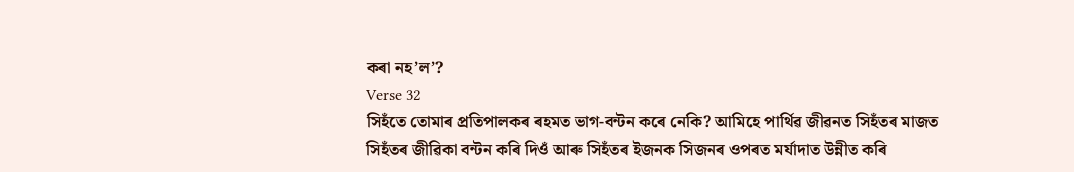কৰা নহ’ল’?
Verse 32
সিহঁতে তোমাৰ প্ৰতিপালকৰ ৰহমত ভাগ-বন্টন কৰে নেকি? আমিহে পাৰ্থিৱ জীৱনত সিহঁতৰ মাজত সিহঁতৰ জীৱিকা বন্টন কৰি দিওঁ আৰু সিহঁতৰ ইজনক সিজনৰ ওপৰত মৰ্যাদাত উন্নীত কৰি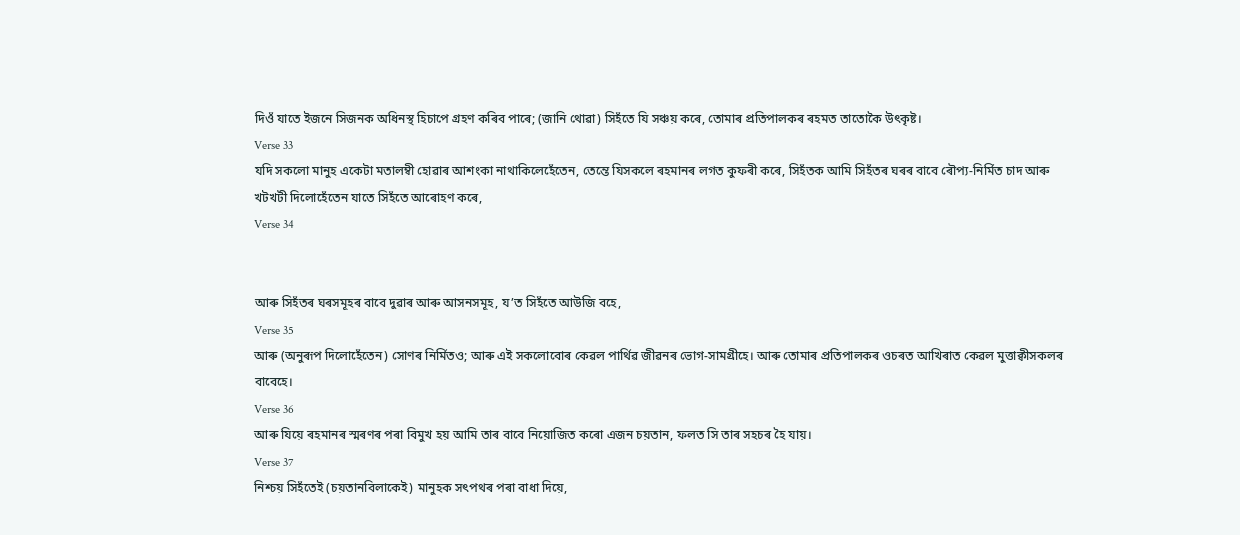দিওঁ যাতে ইজনে সিজনক অধিনস্থ হিচাপে গ্ৰহণ কৰিব পাৰে; (জানি থোৱা) সিহঁতে যি সঞ্চয় কৰে, তোমাৰ প্ৰতিপালকৰ ৰহমত তাতোকৈ উৎকৃষ্ট।
Verse 33
যদি সকলো মানুহ একেটা মতালম্বী হোৱাৰ আশংকা নাথাকিলেহেঁতেন, তেন্তে যিসকলে ৰহমানৰ লগত কুফৰী কৰে, সিহঁতক আমি সিহঁতৰ ঘৰৰ বাবে ৰৌপ্য-নিৰ্মিত চাদ আৰু খটখটী দিলোহেঁতেন যাতে সিহঁতে আৰোহণ কৰে,
Verse 34


আৰু সিহঁতৰ ঘৰসমূহৰ বাবে দুৱাৰ আৰু আসনসমূহ, য’ত সিহঁতে আউজি বহে,
Verse 35
আৰু (অনুৰূপ দিলোহেঁতেন) সোণৰ নিৰ্মিতও; আৰু এই সকলোবোৰ কেৱল পাৰ্থিৱ জীৱনৰ ভোগ-সামগ্ৰীহে। আৰু তোমাৰ প্ৰতিপালকৰ ওচৰত আখিৰাত কেৱল মুত্তাক্বীসকলৰ বাবেহে।
Verse 36
আৰু যিয়ে ৰহমানৰ স্মৰণৰ পৰা বিমুখ হয় আমি তাৰ বাবে নিয়োজিত কৰো এজন চয়তান, ফলত সি তাৰ সহচৰ হৈ যায়।
Verse 37
নিশ্চয় সিহঁতেই (চয়তানবিলাকেই) মানুহক সৎপথৰ পৰা বাধা দিয়ে,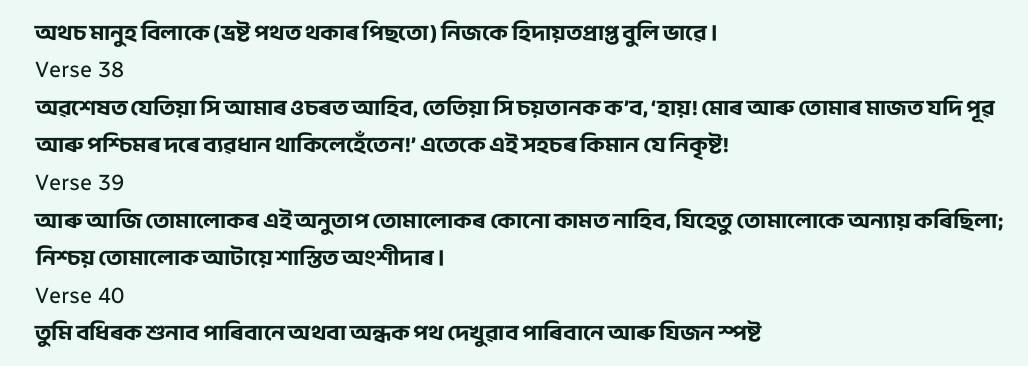অথচ মানুহ বিলাকে (ভ্ৰষ্ট পথত থকাৰ পিছতো) নিজকে হিদায়তপ্ৰাপ্ত বুলি ভাৱে।
Verse 38
অৱশেষত যেতিয়া সি আমাৰ ওচৰত আহিব, তেতিয়া সি চয়তানক ক’ব, ‘হায়! মোৰ আৰু তোমাৰ মাজত যদি পূৱ আৰু পশ্চিমৰ দৰে ব্যৱধান থাকিলেহেঁতেন!’ এতেকে এই সহচৰ কিমান যে নিকৃষ্ট!
Verse 39
আৰু আজি তোমালোকৰ এই অনুতাপ তোমালোকৰ কোনো কামত নাহিব, যিহেতু তোমালোকে অন্যায় কৰিছিলা; নিশ্চয় তোমালোক আটায়ে শাস্তিত অংশীদাৰ।
Verse 40
তুমি বধিৰক শুনাব পাৰিবানে অথবা অন্ধক পথ দেখুৱাব পাৰিবানে আৰু যিজন স্পষ্ট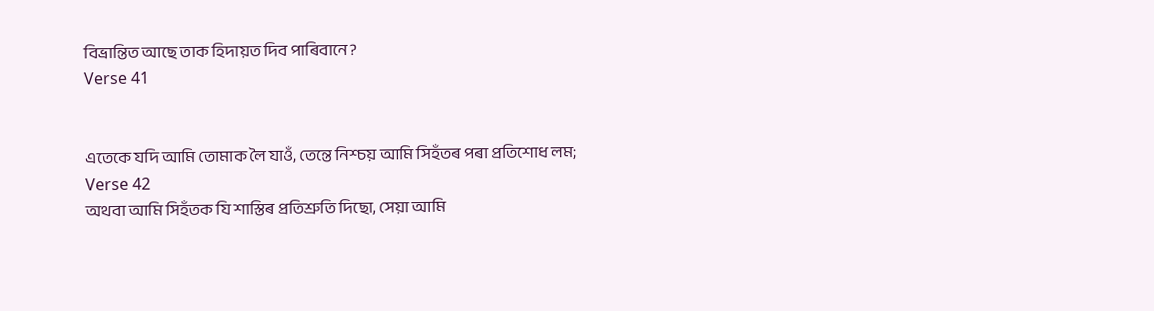বিভ্ৰান্তিত আছে তাক হিদায়ত দিব পাৰিবানে?
Verse 41


এতেকে যদি আমি তোমাক লৈ যাওঁ, তেন্তে নিশ্চয় আমি সিহঁতৰ পৰা প্ৰতিশোধ লম;
Verse 42
অথবা আমি সিহঁতক যি শাস্তিৰ প্ৰতিশ্ৰুতি দিছো, সেয়া আমি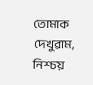তোমাক দেখুৱাম, নিশ্চয়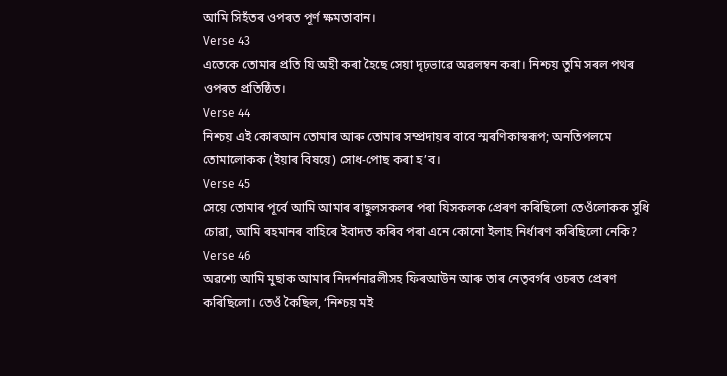আমি সিহঁতৰ ওপৰত পূৰ্ণ ক্ষমতাবান।
Verse 43
এতেকে তোমাৰ প্ৰতি যি অহী কৰা হৈছে সেয়া দৃঢ়ভাৱে অৱলম্বন কৰা। নিশ্চয় তুমি সৰল পথৰ ওপৰত প্ৰতিষ্ঠিত।
Verse 44
নিশ্চয় এই কোৰআন তোমাৰ আৰু তোমাৰ সম্প্ৰদায়ৰ বাবে স্মৰণিকাস্বৰূপ; অনতিপলমে তোমালোকক (ইয়াৰ বিষয়ে) সোধ-পোছ কৰা হ’ব।
Verse 45
সেয়ে তোমাৰ পূৰ্বে আমি আমাৰ ৰাছুলসকলৰ পৰা যিসকলক প্ৰেৰণ কৰিছিলো তেওঁলোকক সুধি চোৱা, আমি ৰহমানৰ বাহিৰে ইবাদত কৰিব পৰা এনে কোনো ইলাহ নিৰ্ধাৰণ কৰিছিলো নেকি?
Verse 46
অৱশ্যে আমি মুছাক আমাৰ নিদৰ্শনাৱলীসহ ফিৰআউন আৰু তাৰ নেতৃবৰ্গৰ ওচৰত প্ৰেৰণ কৰিছিলো। তেওঁ কৈছিল, ‘নিশ্চয় মই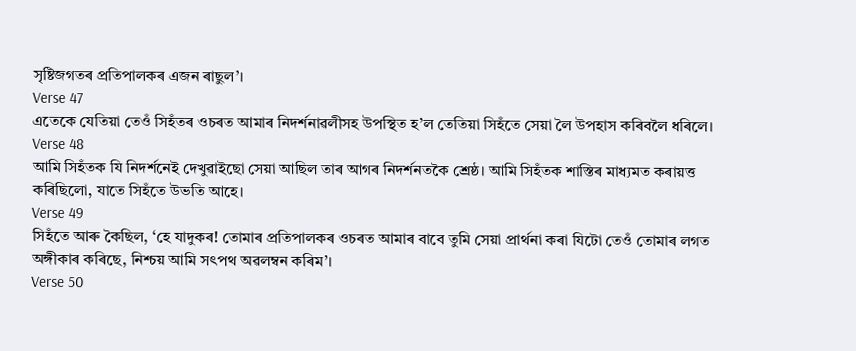সৃষ্টিজগতৰ প্ৰতিপালকৰ এজন ৰাছুল’।
Verse 47
এতেকে যেতিয়া তেওঁ সিহঁতৰ ওচৰত আমাৰ নিদৰ্শনাৱলীসহ উপস্থিত হ’ল তেতিয়া সিহঁতে সেয়া লৈ উপহাস কৰিবলৈ ধৰিলে।
Verse 48
আমি সিহঁতক যি নিদৰ্শনেই দেখুৱাইছো সেয়া আছিল তাৰ আগৰ নিদৰ্শনতকৈ শ্ৰেষ্ঠ। আমি সিহঁতক শাস্তিৰ মাধ্যমত কৰায়ত্ত কৰিছিলো, যাতে সিহঁতে উভতি আহে।
Verse 49
সিহঁতে আৰু কৈছিল, ‘হে যাদুকৰ! তোমাৰ প্ৰতিপালকৰ ওচৰত আমাৰ বাবে তুমি সেয়া প্ৰাৰ্থনা কৰা যিটো তেওঁ তোমাৰ লগত অঙ্গীকাৰ কৰিছে, নিশ্চয় আমি সৎপথ অৱলম্বন কৰিম’।
Verse 50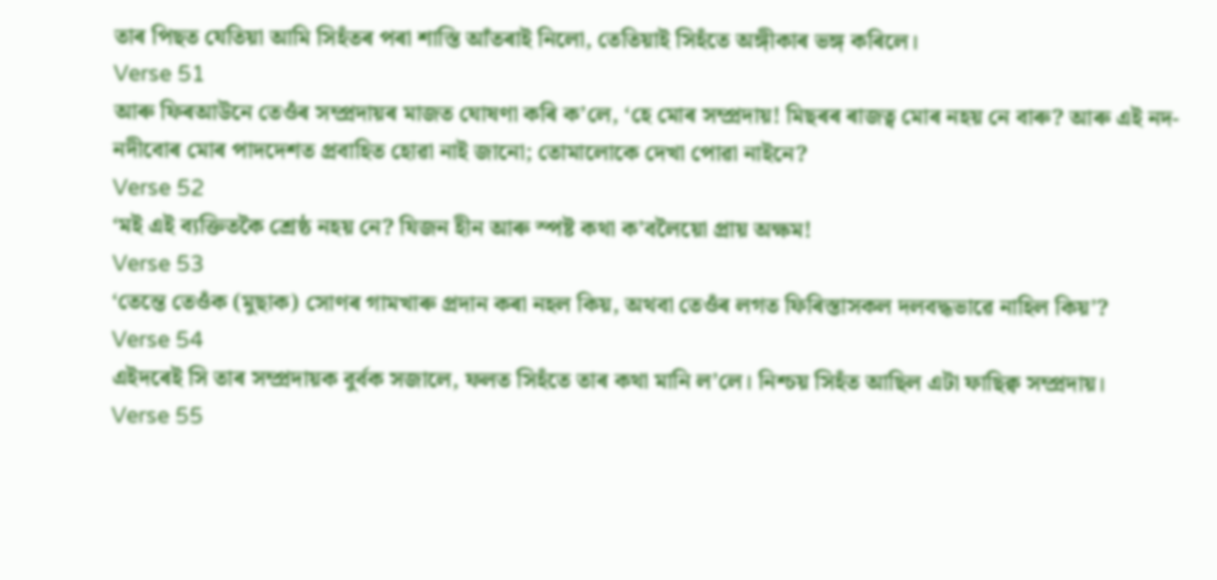তাৰ পিছত যেতিয়া আমি সিহঁতৰ পৰা শাস্তি আঁতৰাই নিলো, তেতিয়াই সিহঁতে অঙ্গীকাৰ ভঙ্গ কৰিলে।
Verse 51
আৰু ফিৰআউনে তেওঁৰ সম্প্ৰদায়ৰ মাজত ঘোষণা কৰি ক’লে, ‘হে মোৰ সম্প্ৰদায়! মিছৰৰ ৰাজত্ব মোৰ নহয় নে বাৰু? আৰু এই নদ-নদীবোৰ মোৰ পাদদেশত প্ৰবাহিত হোৱা নাই জানো; তোমালোকে দেখা পোৱা নাইনে?
Verse 52
‘মই এই ব্যক্তিতকৈ শ্ৰেষ্ঠ নহয় নে? যিজন হীন আৰু স্পষ্ট কথা ক’বলৈয়ো প্ৰায় অক্ষম!
Verse 53
‘তেন্তে তেওঁক (মুছাক) সোণৰ গামখাৰু প্ৰদান কৰা নহল কিয়, অথবা তেওঁৰ লগত ফিৰিস্তাসকল দলবদ্ধভাৱে নাহিল কিয়’?
Verse 54
এইদৰেই সি তাৰ সম্প্ৰদায়ক বুৰ্বক সজালে, ফলত সিহঁতে তাৰ কথা মানি ল’লে। নিশ্চয় সিহঁত আছিল এটা ফাছিক্ব সম্প্ৰদায়।
Verse 55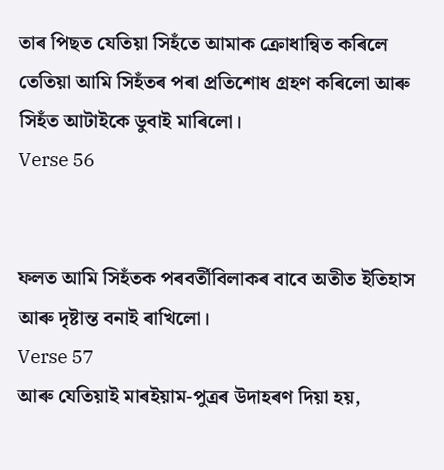তাৰ পিছত যেতিয়া সিহঁতে আমাক ক্ৰোধান্বিত কৰিলে তেতিয়া আমি সিহঁতৰ পৰা প্ৰতিশোধ গ্ৰহণ কৰিলো আৰু সিহঁত আটাইকে ডুবাই মাৰিলো।
Verse 56


ফলত আমি সিহঁতক পৰবৰ্তীবিলাকৰ বাবে অতীত ইতিহাস আৰু দৃষ্টান্ত বনাই ৰাখিলো।
Verse 57
আৰু যেতিয়াই মাৰইয়াম-পুত্ৰৰ উদাহৰণ দিয়া হয়,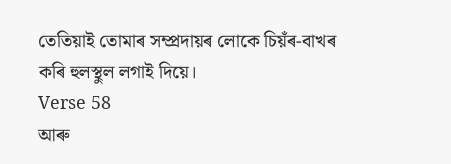তেতিয়াই তোমাৰ সম্প্ৰদায়ৰ লোকে চিয়ঁৰ-বাখৰ কৰি হুলস্থুল লগাই দিয়ে।
Verse 58
আৰু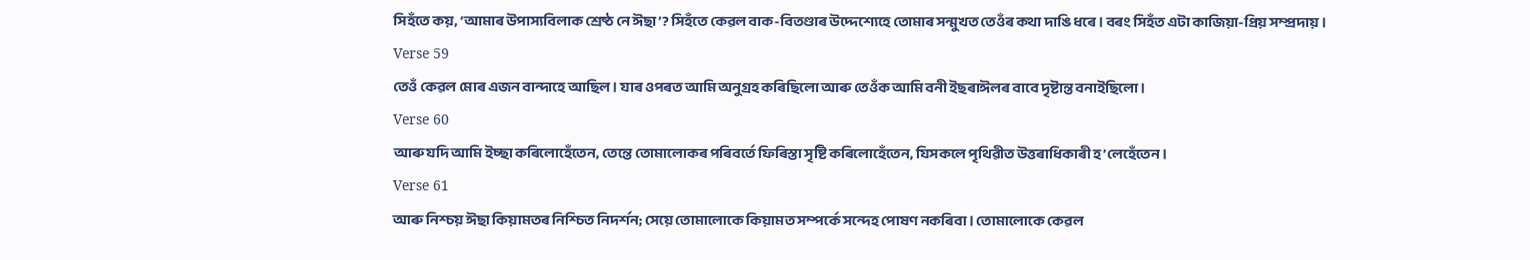সিহঁতে কয়, ‘আমাৰ উপাস্যবিলাক শ্ৰেষ্ঠ নে ঈছা’? সিহঁতে কেৱল বাক-বিতণ্ডাৰ উদ্দেশ্যেহে তোমাৰ সন্মুখত তেওঁৰ কথা দাঙি ধৰে। বৰং সিহঁত এটা কাজিয়া-প্ৰিয় সম্প্ৰদায়।
Verse 59
তেওঁ কেৱল মোৰ এজন বান্দাহে আছিল। যাৰ ওপৰত আমি অনুগ্ৰহ কৰিছিলো আৰু তেওঁক আমি বনী ইছৰাঈলৰ বাবে দৃষ্টান্ত বনাইছিলো।
Verse 60
আৰু যদি আমি ইচ্ছা কৰিলোহেঁতেন, তেন্তে তোমালোকৰ পৰিবৰ্তে ফিৰিস্তা সৃষ্টি কৰিলোহেঁতেন, যিসকলে পৃথিৱীত উত্তৰাধিকাৰী হ’লেহেঁতেন।
Verse 61
আৰু নিশ্চয় ঈছা কিয়ামতৰ নিশ্চিত নিদৰ্শন; সেয়ে তোমালোকে কিয়ামত সম্পৰ্কে সন্দেহ পোষণ নকৰিবা। তোমালোকে কেৱল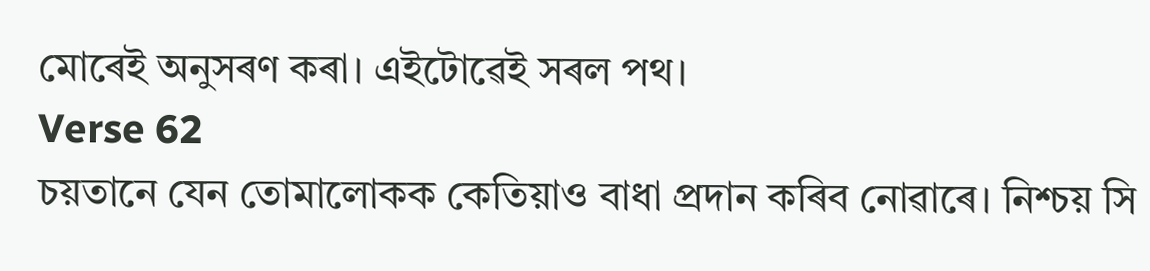মোৰেই অনুসৰণ কৰা। এইটোৱেই সৰল পথ।
Verse 62
চয়তানে যেন তোমালোকক কেতিয়াও বাধা প্ৰদান কৰিব নোৱাৰে। নিশ্চয় সি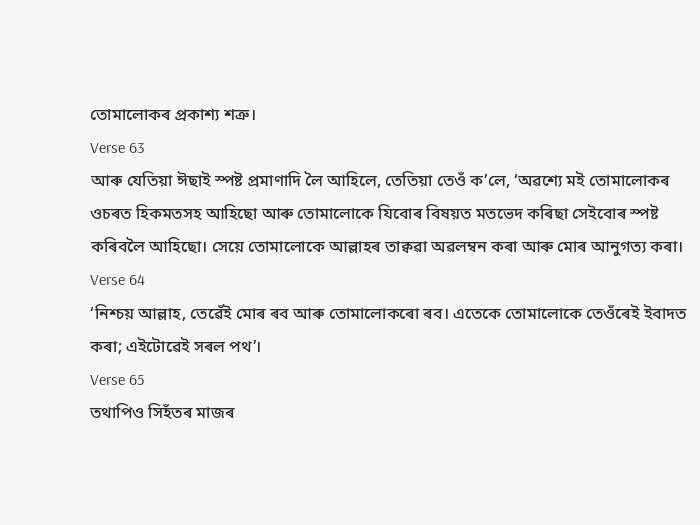তোমালোকৰ প্ৰকাশ্য শত্ৰু।
Verse 63
আৰু যেতিয়া ঈছাই স্পষ্ট প্ৰমাণাদি লৈ আহিলে, তেতিয়া তেওঁ ক’লে, ‘অৱশ্যে মই তোমালোকৰ ওচৰত হিকমতসহ আহিছো আৰু তোমালোকে যিবোৰ বিষয়ত মতভেদ কৰিছা সেইবোৰ স্পষ্ট কৰিবলৈ আহিছো। সেয়ে তোমালোকে আল্লাহৰ তাক্বৱা অৱলম্বন কৰা আৰু মোৰ আনুগত্য কৰা।
Verse 64
‘নিশ্চয় আল্লাহ, তেৱেঁই মোৰ ৰব আৰু তোমালোকৰো ৰব। এতেকে তোমালোকে তেওঁৰেই ইবাদত কৰা; এইটোৱেই সৰল পথ’।
Verse 65
তথাপিও সিহঁতৰ মাজৰ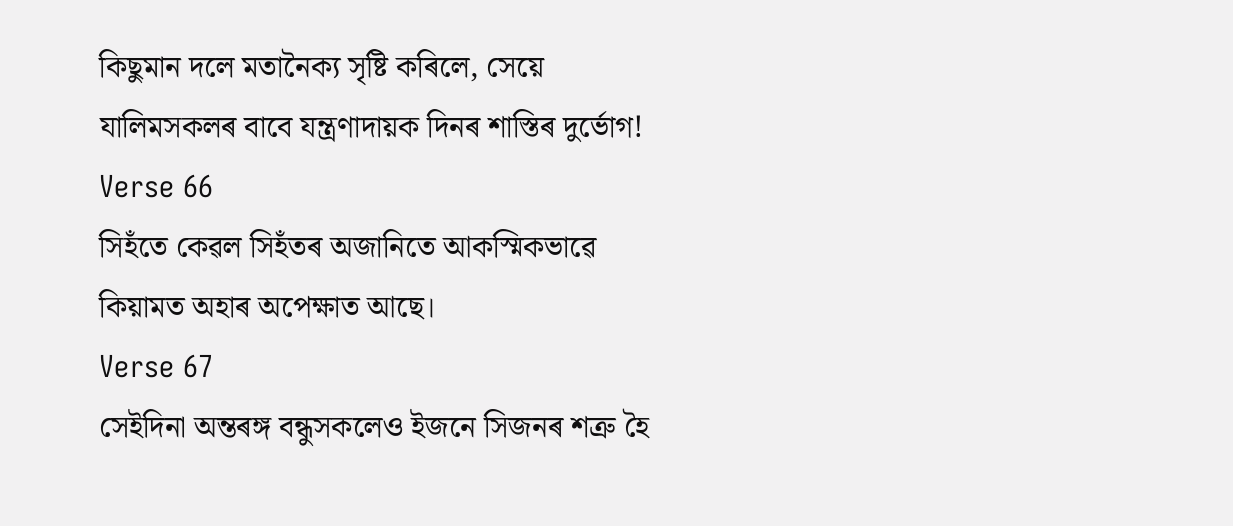কিছুমান দলে মতানৈক্য সৃষ্টি কৰিলে, সেয়ে যালিমসকলৰ বাবে যন্ত্ৰণাদায়ক দিনৰ শাস্তিৰ দুৰ্ভোগ!
Verse 66
সিহঁতে কেৱল সিহঁতৰ অজানিতে আকস্মিকভাৱে কিয়ামত অহাৰ অপেক্ষাত আছে।
Verse 67
সেইদিনা অন্তৰঙ্গ বন্ধুসকলেও ইজনে সিজনৰ শত্ৰু হৈ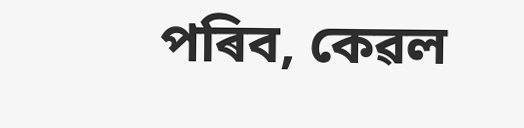পৰিব, কেৱল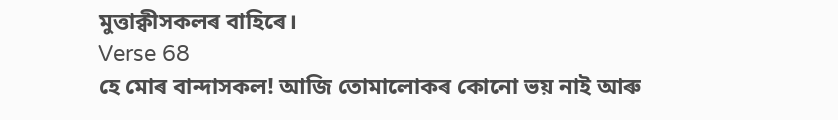মুত্তাক্বীসকলৰ বাহিৰে।
Verse 68
হে মোৰ বান্দাসকল! আজি তোমালোকৰ কোনো ভয় নাই আৰু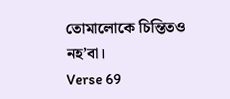তোমালোকে চিন্তিতও নহ’বা।
Verse 69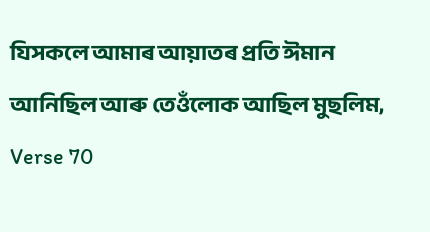যিসকলে আমাৰ আয়াতৰ প্ৰতি ঈমান আনিছিল আৰু তেওঁলোক আছিল মুছলিম,
Verse 70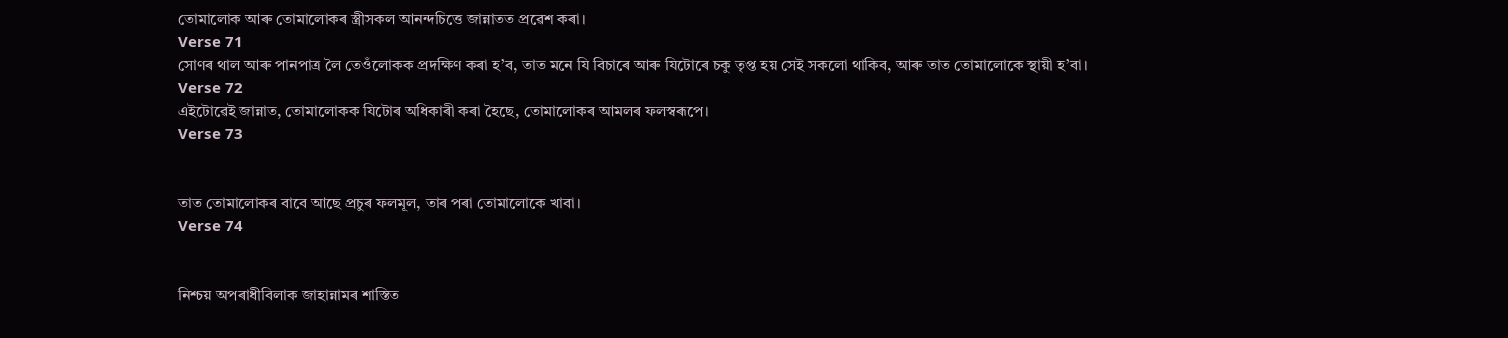তোমালোক আৰু তোমালোকৰ স্ত্ৰীসকল আনন্দচিত্তে জান্নাতত প্ৰৱেশ কৰা।
Verse 71
সোণৰ থাল আৰু পানপাত্ৰ লৈ তেওঁলোকক প্ৰদক্ষিণ কৰা হ’ব, তাত মনে যি বিচাৰে আৰু যিটোৰে চকু তৃপ্ত হয় সেই সকলো থাকিব, আৰু তাত তোমালোকে স্থায়ী হ’বা।
Verse 72
এইটোৱেই জান্নাত, তোমালোকক যিটোৰ অধিকাৰী কৰা হৈছে, তোমালোকৰ আমলৰ ফলস্বৰূপে।
Verse 73


তাত তোমালোকৰ বাবে আছে প্ৰচুৰ ফলমূল, তাৰ পৰা তোমালোকে খাবা।
Verse 74


নিশ্চয় অপৰাধীবিলাক জাহান্নামৰ শাস্তিত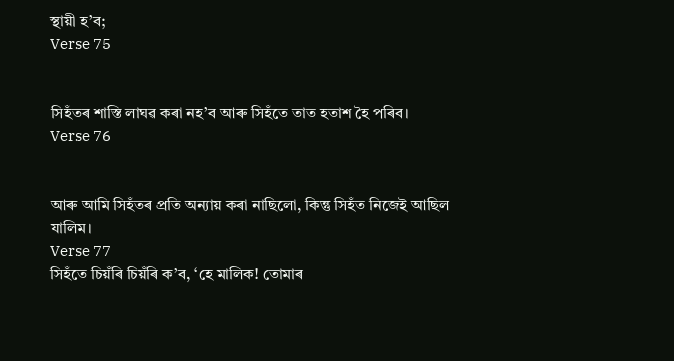স্থায়ী হ’ব;
Verse 75


সিহঁতৰ শাস্তি লাঘৱ কৰা নহ’ব আৰু সিহঁতে তাত হতাশ হৈ পৰিব।
Verse 76


আৰু আমি সিহঁতৰ প্ৰতি অন্যায় কৰা নাছিলো, কিন্তু সিহঁত নিজেই আছিল যালিম।
Verse 77
সিহঁতে চিয়ঁৰি চিয়ঁৰি ক’ব, ‘হে মালিক! তোমাৰ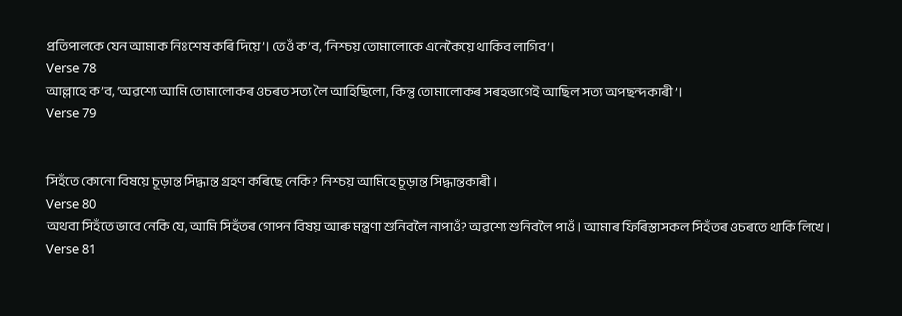প্ৰতিপালকে যেন আমাক নিঃশেষ কৰি দিয়ে’। তেওঁ ক’ব, ‘নিশ্চয় তোমালোকে এনেকৈয়ে থাকিব লাগিব’।
Verse 78
আল্লাহে ক’ব, ‘অৱশ্যে আমি তোমালোকৰ ওচৰত সত্য লৈ আহিছিলো, কিন্তু তোমালোকৰ সৰহভাগেই আছিল সত্য অপছন্দকাৰী’।
Verse 79


সিহঁতে কোনো বিষয়ে চূড়ান্ত সিদ্ধান্ত গ্ৰহণ কৰিছে নেকি? নিশ্চয় আমিহে চূড়ান্ত সিদ্ধান্তকাৰী।
Verse 80
অথবা সিহঁতে ভাবে নেকি যে, আমি সিহঁতৰ গোপন বিষয় আৰু মন্ত্ৰণা শুনিবলৈ নাপাওঁ? অৱশ্যে শুনিবলৈ পাওঁ। আমাৰ ফিৰিস্তাসকল সিহঁতৰ ওচৰতে থাকি লিখে।
Verse 81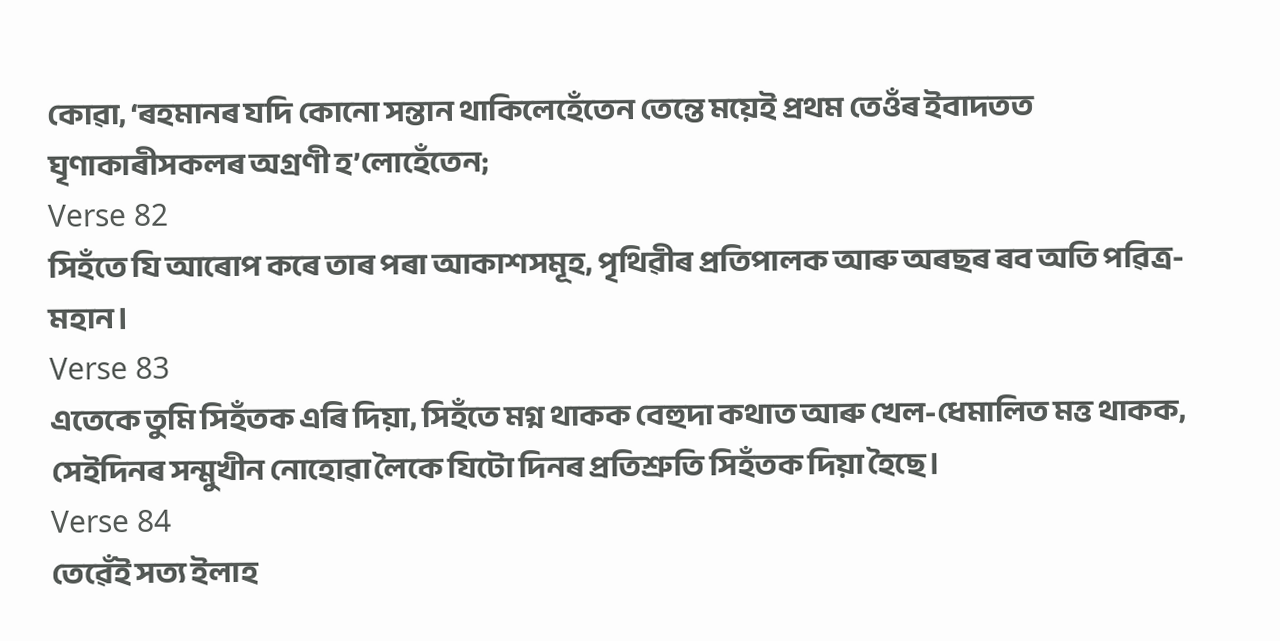কোৱা, ‘ৰহমানৰ যদি কোনো সন্তান থাকিলেহেঁতেন তেন্তে ময়েই প্ৰথম তেওঁৰ ইবাদতত ঘৃণাকাৰীসকলৰ অগ্ৰণী হ’লোহেঁতেন;
Verse 82
সিহঁতে যি আৰোপ কৰে তাৰ পৰা আকাশসমূহ, পৃথিৱীৰ প্ৰতিপালক আৰু অৰছৰ ৰব অতি পৱিত্ৰ-মহান।
Verse 83
এতেকে তুমি সিহঁতক এৰি দিয়া, সিহঁতে মগ্ন থাকক বেহুদা কথাত আৰু খেল-ধেমালিত মত্ত থাকক, সেইদিনৰ সন্মুখীন নোহোৱা লৈকে যিটো দিনৰ প্ৰতিশ্ৰুতি সিহঁতক দিয়া হৈছে।
Verse 84
তেৱেঁই সত্য ইলাহ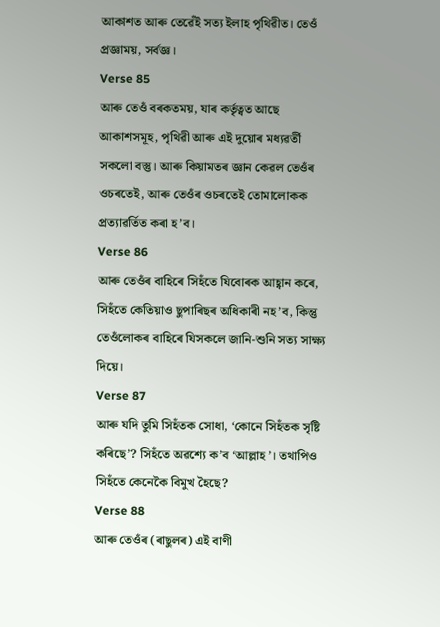আকাশত আৰু তেৱেঁই সত্য ইলাহ পৃথিৱীত। তেওঁ প্ৰজ্ঞাময়, সৰ্বজ্ঞ।
Verse 85
আৰু তেওঁ বৰকতময়, যাৰ কৰ্তৃত্বত আছে আকাশসমূহ, পৃথিৱী আৰু এই দুয়োৰ মধ্যৱৰ্তী সকলো বস্তু। আৰু কিয়ামতৰ জ্ঞান কেৱল তেওঁৰ ওচৰতেই, আৰু তেওঁৰ ওচৰতেই তোমালোকক প্ৰত্যাৱৰ্তিত কৰা হ’ব।
Verse 86
আৰু তেওঁৰ বাহিৰে সিহঁতে যিবোৰক আহ্বান কৰে, সিহঁতে কেতিয়াও ছুপাৰিছৰ অধিকাৰী নহ’ব, কিন্তু তেওঁলোকৰ বাহিৰে যিসকলে জানি-শুনি সত্য সাক্ষ্য দিয়ে।
Verse 87
আৰু যদি তুমি সিহঁতক সোধা, ‘কোনে সিহঁতক সৃষ্টি কৰিছে’? সিহঁতে অৱশ্যে ক’ব ‘আল্লাহ’। তথাপিও সিহঁতে কেনেকৈ বিমুখ হৈছে?
Verse 88
আৰু তেওঁৰ (ৰাছুলৰ) এই বাণী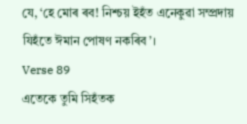যে, ‘হে মোৰ ৰব! নিশ্চয় ইহঁত এনেকুৱা সম্প্ৰদায় যিহঁতে ঈমান পোষণ নকৰিব’।
Verse 89
এতেকে তুমি সিহঁতক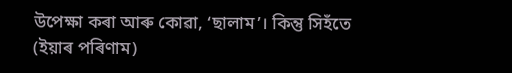উপেক্ষা কৰা আৰু কোৱা, ‘ছালাম’। কিন্তু সিহঁতে (ইয়াৰ পৰিণাম)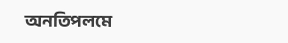অনতিপলমে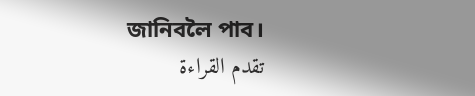জানিবলৈ পাব।
تقدم القراءة